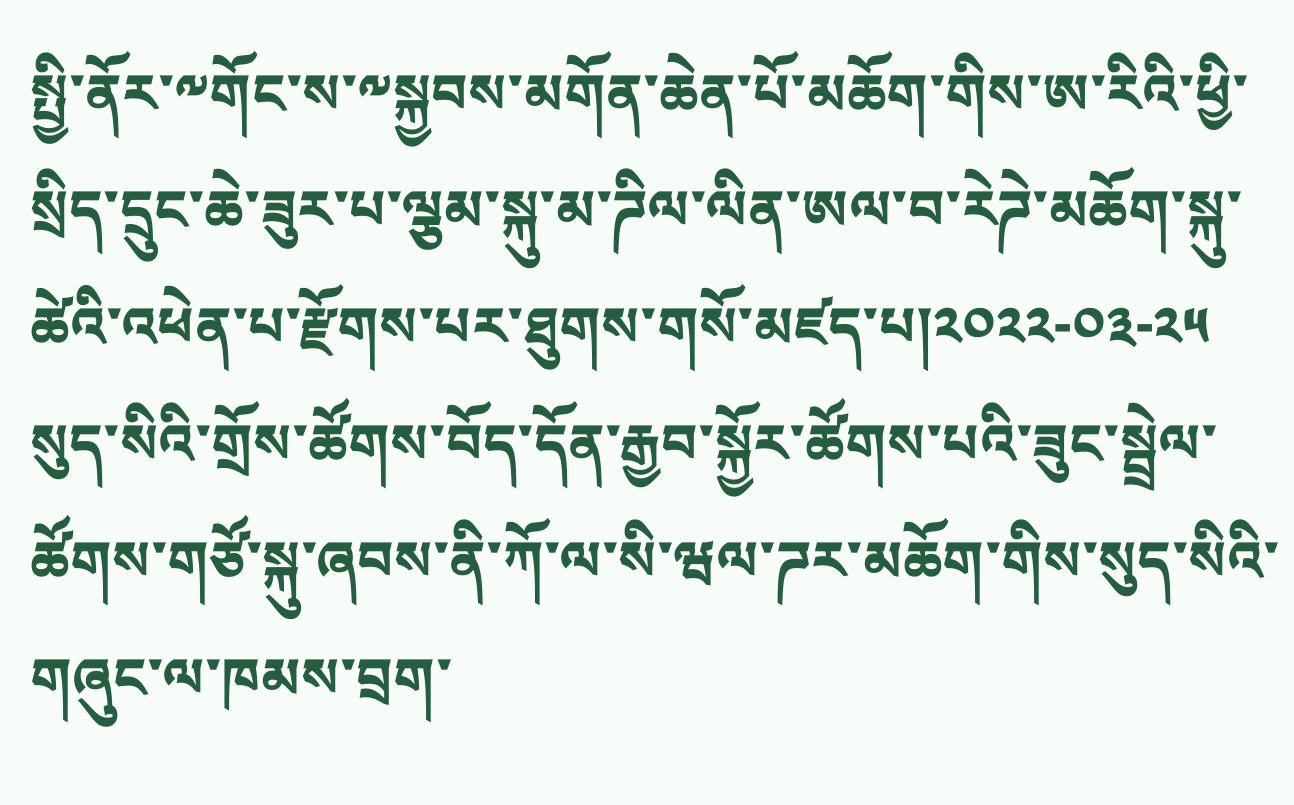སྤྱི་ནོར་༸གོང་ས་༸སྐྱབས་མགོན་ཆེན་པོ་མཆོག་གིས་ཨ་རིའི་ཕྱི་སྲིད་དྲུང་ཆེ་ཟུར་པ་ལྕམ་སྐུ་མ་ཌིལ་ལིན་ཨལ་བ་རེཌེ་མཆོག་སྐུ་ཚེའི་འཕེན་པ་རྫོགས་པར་ཐུགས་གསོ་མཛད་པ།༢༠༢༢-༠༣-༢༥
སུད་སིའི་གྲོས་ཚོགས་བོད་དོན་རྒྱབ་སྐྱོར་ཚོགས་པའི་ཟུང་སྦྲེལ་ཚོགས་གཙོ་སྐུ་ཞབས་ནི་ཀོ་ལ་སི་ཝལ་ཌར་མཆོག་གིས་སུད་སིའི་གཞུང་ལ་ཁམས་བྲག་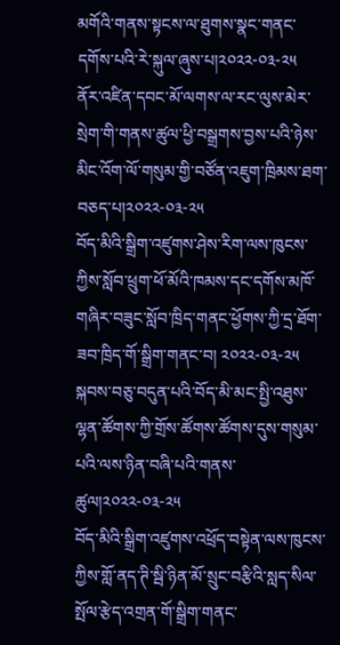མགོའི་གནས་སྟངས་ལ་ཐུགས་སྣང་གནང་དགོས་པའི་རེ་སྐུལ་ཞུས་པ།༢༠༢༢-༠༣-༢༥
ནོར་འཛིན་དབང་མོ་ལགས་ལ་རང་ལུས་མེར་སྲེག་གི་གནས་ཚུལ་ཕྱི་བསྒྲགས་བྱས་པའི་ཉེས་མིང་འོག་ལོ་གསུམ་གྱི་བཙོན་འཇུག་ཁྲིམས་ཐག་བཅད་པ།༢༠༢༢-༠༣-༢༥
བོད་མིའི་སྒྲིག་འཛུགས་ཤེས་རིག་ལས་ཁུངས་ཀྱིས་སློབ་ཕྲུག་ཕོ་མོའི་ཁམས་དང་དགོས་མཁོ་གཞིར་བཟུང་སློབ་ཁྲིད་གནང་ཕྱོགས་ཀྱི་དྲ་ཐོག་ཟབ་ཁྲིད་གོ་སྒྲིག་གནང་བ། ༢༠༢༢-༠༣-༢༥
སྐབས་བཅུ་བདུན་པའི་བོད་མི་མང་སྤྱི་འཐུས་ལྷན་ཚོགས་ཀྱི་གྲོས་ཚོགས་ཚོགས་དུས་གསུམ་པའི་ལས་ཉིན་བཞི་པའི་གནས་ཚུལ།༢༠༢༢-༠༣-༢༥
བོད་མིའི་སྒྲིག་འཛུགས་འཕྲོད་བསྟེན་ལས་ཁུངས་ཀྱིས་གློ་ནད་ཊི་སྦི་ཉིན་མོ་སྲུང་བརྩིའི་སླད་སིལ་སྤོལ་རྩེད་འགྲན་གོ་སྒྲིག་གནང་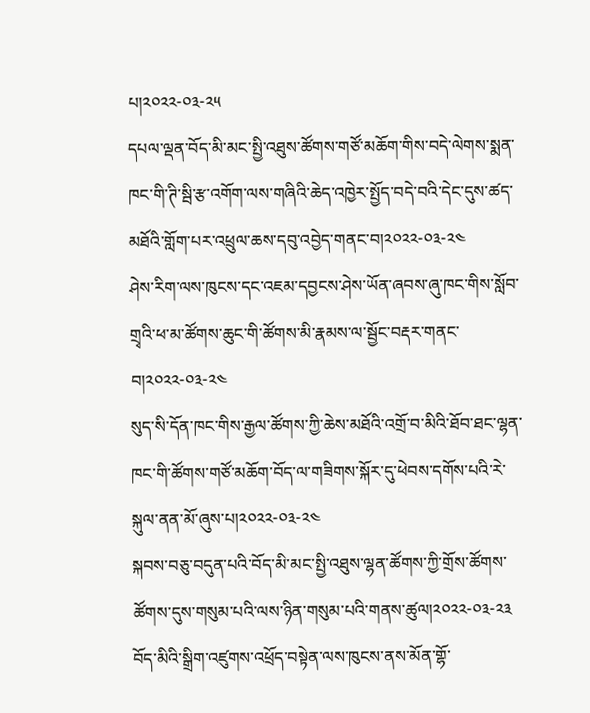པ།༢༠༢༢-༠༣-༢༥
དཔལ་ལྡན་བོད་མི་མང་སྤྱི་འཐུས་ཚོགས་གཙོ་མཆོག་གིས་བདེ་ལེགས་སྨན་ཁང་གི་ཊི་སྦི་རྩ་འགོག་ལས་གཞིའི་ཆེད་འཁྱེར་སྤྱོད་བདེ་བའི་དེང་དུས་ཚད་མཐོའི་གློག་པར་འཕྲུལ་ཆས་དབུ་འབྱེད་གནང་བ།༢༠༢༢-༠༣-༢༤
ཤེས་རིག་ལས་ཁུངས་དང་འཇམ་དབྱངས་ཤེས་ཡོན་ཞབས་ཞུ་ཁང་གིས་སློབ་གྲྭའི་ཕ་མ་ཚོགས་ཆུང་གི་ཚོགས་མི་རྣམས་ལ་སྦྱོང་བརྡར་གནང་བ།༢༠༢༢-༠༣-༢༤
སུད་སི་དོན་ཁང་གིས་རྒྱལ་ཚོགས་ཀྱི་ཆེས་མཐོའི་འགྲོ་བ་མིའི་ཐོབ་ཐང་ལྷན་ཁང་གི་ཚོགས་གཙོ་མཆོག་བོད་ལ་གཟིགས་སྐོར་དུ་ཕེབས་དགོས་པའི་རེ་སྐུལ་ནན་མོ་ཞུས་པ།༢༠༢༢-༠༣-༢༤
སྐབས་བཅུ་བདུན་པའི་བོད་མི་མང་སྤྱི་འཐུས་ལྷན་ཚོགས་ཀྱི་གྲོས་ཚོགས་ཚོགས་དུས་གསུམ་པའི་ལས་ཉིན་གསུམ་པའི་གནས་ཚུལ།༢༠༢༢-༠༣-༢༣
བོད་མིའི་སྒྲིག་འཛུགས་འཕྲོད་བསྟེན་ལས་ཁུངས་ནས་མོན་གྷོ་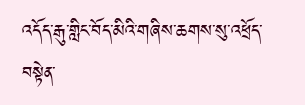འདོད་རྒུ་གླིང་བོད་མིའི་གཞིས་ཆགས་སུ་འཕྲོད་བསྟེན་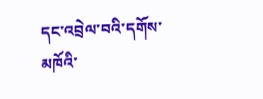དང་འབྲེལ་བའི་དགོས་མཁོའི་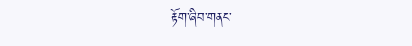རྟོག་ཞིབ་གནང་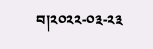བ།༢༠༢༢-༠༣-༢༣